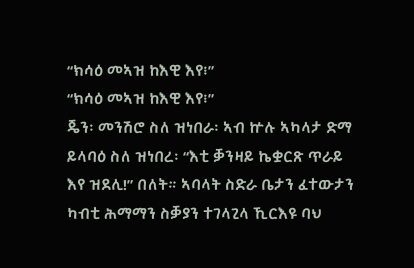“ክሳዕ መኣዝ ከእዊ እየ፧”
“ክሳዕ መኣዝ ከእዊ እየ፧”
ጄን፡ መንሽሮ ስለ ዝነበራ፡ ኣብ ኵሉ ኣካላታ ድማ ይላባዕ ስለ ዝነበረ፡ “እቲ ቓንዛይ ኬቋርጽ ጥራይ እየ ዝደሊ!” በለት። ኣባላት ስድራ ቤታን ፈተውታን ካብቲ ሕማማን ስቓያን ተገላጊላ ኺርእዩ ባህ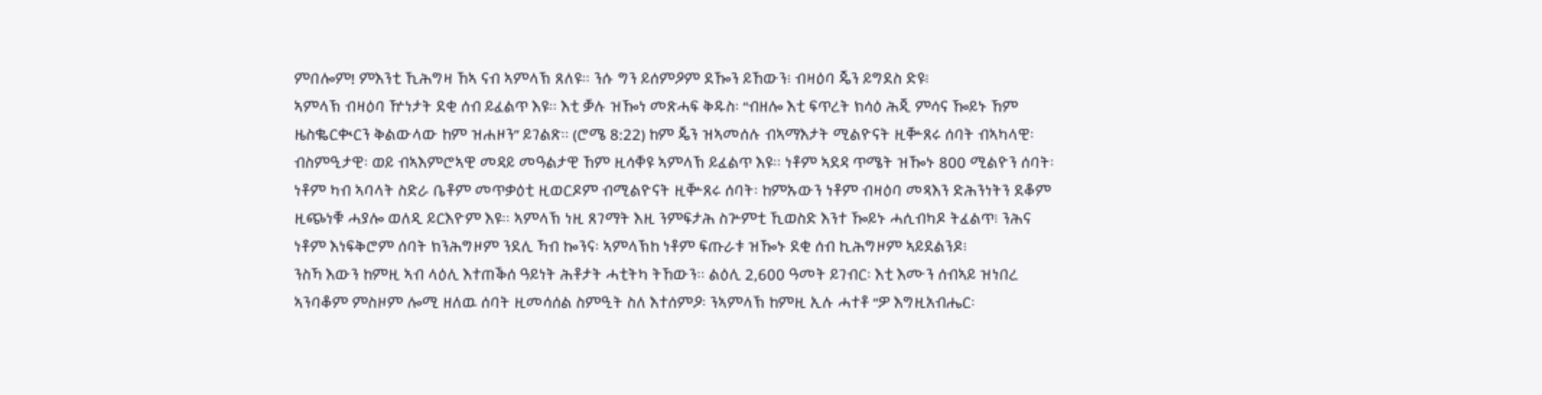ምበሎም! ምእንቲ ኺሕግዛ ኸኣ ናብ ኣምላኽ ጸለዩ። ንሱ ግን ይሰምዖም ደዀን ይኸውን፧ ብዛዕባ ጄን ይግደስ ድዩ፧
ኣምላኽ ብዛዕባ ዅነታት ደቂ ሰብ ይፈልጥ እዩ። እቲ ቓሉ ዝዀነ መጽሓፍ ቅዱስ፡ “ብዘሎ እቲ ፍጥረት ክሳዕ ሕጂ ምሳና ዀይኑ ኸም ዜስቈርቊርን ቅልውላው ከም ዝሐዞን” ይገልጽ። (ሮሜ 8:22) ከም ጄን ዝኣመሰሉ ብኣማእታት ሚልዮናት ዚቝጸሩ ሰባት ብኣካላዊ፡ ብስምዒታዊ፡ ወይ ብኣእምሮኣዊ መዳይ መዓልታዊ ኸም ዚሳቐዩ ኣምላኽ ይፈልጥ እዩ። ነቶም ኣደዳ ጥሜት ዝዀኑ 800 ሚልዮን ሰባት፡ ነቶም ካብ ኣባላት ስድራ ቤቶም መጥቃዕቲ ዚወርዶም ብሚልዮናት ዚቝጸሩ ሰባት፡ ከምኡውን ነቶም ብዛዕባ መጻእን ድሕንነትን ደቆም ዚጭነቑ ሓያሎ ወለዲ ይርእዮም እዩ። ኣምላኽ ነዚ ጸገማት እዚ ንምፍታሕ ስጕምቲ ኺወስድ እንተ ዀይኑ ሓሲብካዶ ትፈልጥ፧ ንሕና ነቶም እነፍቅሮም ሰባት ክንሕግዞም ንደሊ ኻብ ኰንና፡ ኣምላኽከ ነቶም ፍጡራቱ ዝዀኑ ደቂ ሰብ ኪሕግዞም ኣይደልንዶ፧
ንስኻ እውን ከምዚ ኣብ ላዕሊ እተጠቕሰ ዓይነት ሕቶታት ሓቲትካ ትኸውን። ልዕሊ 2,600 ዓመት ይገብር፡ እቲ እሙን ሰብኣይ ዝነበረ ኣንባቆም ምስዞም ሎሚ ዘለዉ ሰባት ዚመሳሰል ስምዒት ስለ እተሰምዖ፡ ንኣምላኽ ከምዚ ኢሉ ሓተቶ “ዎ እግዚአብሔር፡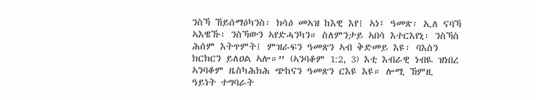ንስኻ ኸይሰማዕካንስ፡ ክሳዕ መኣዝ ከእዊ እየ፧ ኣነ፤ ዓመጽ፡ ኢለ ናባኻ ኣእዌኹ፡ ንስኻውን ኣየድሓንካን። ስለምንታይ ኣበሳ እተርእየኒ፡ ንስኻስ ሕሰም እትጥምት፧ ምዝራፍን ዓመጽን ኣብ ቅድመይ እዩ፡ ባእስን ክርክርን ይለዐል ኣሎ።” (ኣንባቆም 1:2, 3) እቲ እብራዊ ነብዪ ዝነበረ ኣንባቆም ዜስካሕክሕ ጭከናን ዓመጽን ርእዩ እዩ። ሎሚ ኸምዚ ዓይነት ተግባራት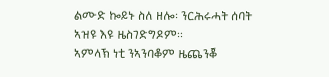ልሙድ ኰይኑ ስለ ዘሎ፡ ንርሕሩሓት ሰባት ኣዝዩ እዩ ዜስገድግዶም።
ኣምላኽ ነቲ ንኣንባቆም ዜጨንቖ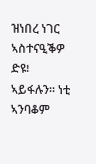ዝነበረ ነገር ኣስተናዒቕዎ ድዩ፧ ኣይፋሉን። ነቲ ኣንባቆም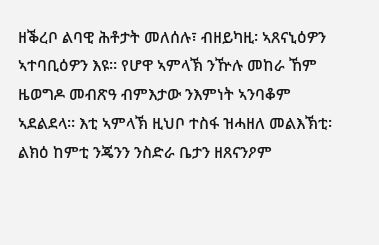ዘቕረቦ ልባዊ ሕቶታት መለሰሉ፣ ብዘይካዚ፡ ኣጸናኒዕዎን ኣተባቢዕዎን እዩ። የሆዋ ኣምላኽ ንዅሉ መከራ ኸም ዜወግዶ መብጽዓ ብምእታው ንእምነት ኣንባቆም ኣደልደላ። እቲ ኣምላኽ ዚህቦ ተስፋ ዝሓዘለ መልእኽቲ፡ ልክዕ ከምቲ ንጄንን ንስድራ ቤታን ዘጸናንዖም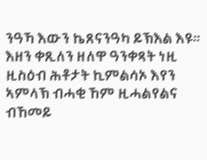ንዓኻ እውን ኬጸናንዓካ ይኽእል እዩ። እዘን ቀጺለን ዘለዋ ዓንቀጻት ነዚ ዚስዕብ ሕቶታት ኪምልሳኦ እየን ኣምላኽ ብሓቂ ኸም ዚሓልየልና ብኸመይ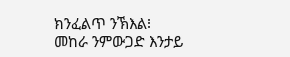ክንፈልጥ ንኽእል፧ መከራ ንምውጋድ እንታይ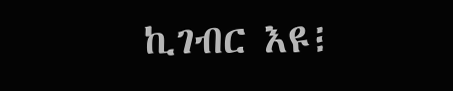ኪገብር እዩ፧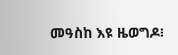መዓስከ እዩ ዜወግዶ፧